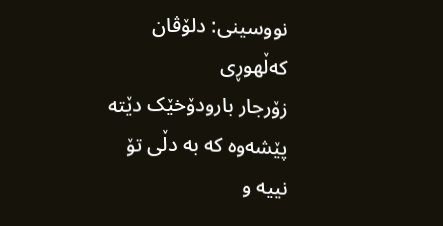نووسینی: دلۆڤان کەڵهوڕی
زۆرجار بارودۆخێک دێتە پێشەوە کە بە دڵی تۆ نییە و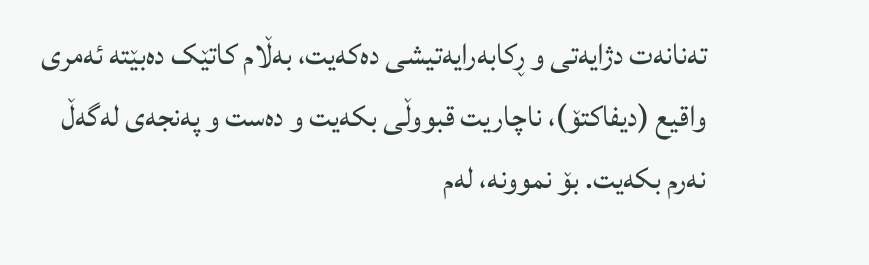تەنانەت دژایەتی و ڕکابەرایەتیشی دەکەیت، بەڵام کاتێک دەبێتە ئەمری واقیع (دیفاکتۆ)، ناچاریت قبووڵی بکەیت و دەست و پەنجەی لەگەڵ نەرم بکەیت. بۆ نموونە، لەم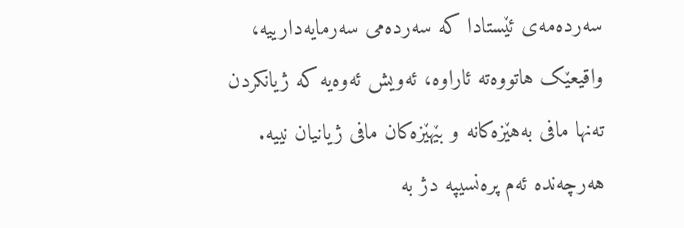سەردەمەی ئێستادا کە سەردەمی سەرمایەدارییە، واقیعێک هاتووەتە ئاراوە، ئەویش ئەوەیە کە ژیانکردن تەنها مافی بەهێزەکانە و بێهێزەکان مافی ژیانیان نییە. هەرچەندە ئەم پرەنسیپە دژ بە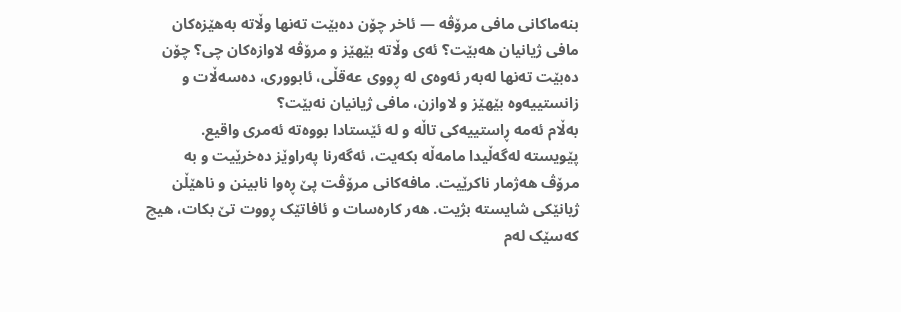بنەماکانی مافی مرۆڤە — ئاخر چۆن دەبێت تەنها وڵاتە بەهێزەکان مافی ژیانیان هەبێت؟ ئەی وڵاتە بێهێز و مرۆڤە لاوازەکان چی؟ چۆن دەبێت تەنها لەبەر ئەوەی لە ڕووی عەقڵی، ئابووری، دەسەڵات و زانستییەوە بێهێز و لاوازن، مافی ژیانیان نەبێت؟
بەڵام ئەمە ڕاستییەکی تاڵە و لە ئێستادا بووەتە ئەمری واقیع. پێویستە لەگەڵیدا مامەڵە بکەیت، ئەگەرنا پەراوێز دەخرێیت و بە مرۆڤ هەژمار ناکرێیت. مافەکانی مرۆڤت پێ ڕەوا نابینن و ناهێڵن ژیانێکی شایستە بژیت. هەر کارەسات و ئافاتێک ڕووت تێ بکات، هیچ کەسێک لەم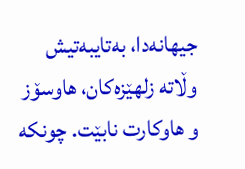جیهانەدا، بەتایبەتیش وڵاتە زلهێزەکان، هاوسۆز و هاوکارت نابێت. چونکە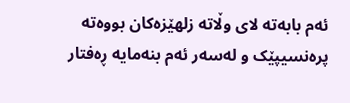ئەم بابەتە لای وڵاتە زلهێزەکان بووەتە پرەنسیپێک و لەسەر ئەم بنەمایە ڕەفتار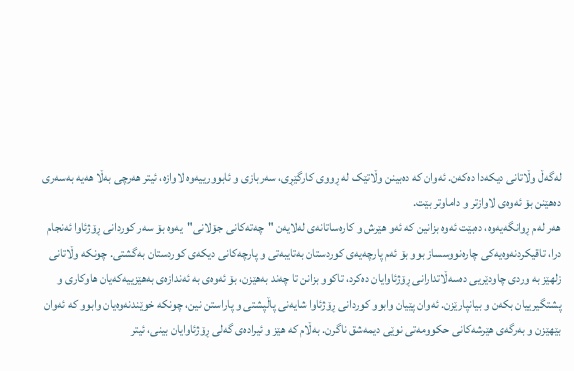لەگەڵ وڵاتانی دیکەدا دەکەن. ئەوان کە دەبینن وڵاتێک لە ڕووی کارگێڕی، سەربازی و ئابوورییەوە لاوازە، ئیتر هەرچی بەڵا هەیە بەسەری دەهێنن بۆ ئەوەی لاوازتر و داماوتر بێت.
هەر لەم ڕوانگەیەوە، دەبێت ئەوە بزانین کە ئەو هێرش و کارەساتانەی لەلایەن "چەتەکانی جۆلانی"یەوە بۆ سەر کوردانی ڕۆژئاوا ئەنجام درا، تاقیکردنەوەیەکی چارەنووسساز بوو بۆ ئەم پارچەیەی کوردستان بەتایبەتی و پارچەکانی دیکەی کوردستان بەگشتی. چونکە وڵاتانی زلهێز بە وردی چاودێریی دەسەڵاتدارانی ڕۆژئاوایان دەکرد، تاکوو بزانن تا چەند بەهێزن، بۆ ئەوەی بە ئەندازەی بەهێزییەکەیان هاوکاری و پشتگیرییان بکەن و بیانپارێزن. ئەوان پێیان وابوو کوردانی ڕۆژئاوا شایەنی پاڵپشتی و پاراستن نین، چونکە خوێندنەوەیان وابوو کە ئەوان بێهێزن و بەرگەی هێرشەکانی حکوومەتی نوێی دیمەشق ناگرن. بەڵام کە هێز و ئیرادەی گەلی ڕۆژئاوایان بینی، ئیتر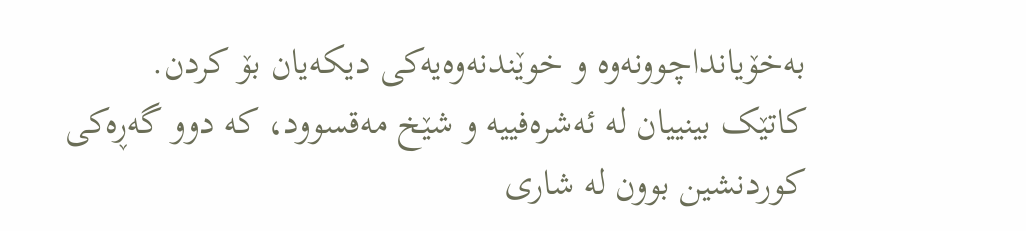بەخۆیانداچوونەوە و خوێندنەوەیەکی دیکەیان بۆ کردن.
کاتێک بینییان لە ئەشرەفییە و شێخ مەقسوود، کە دوو گەڕەکی کوردنشین بوون لە شاری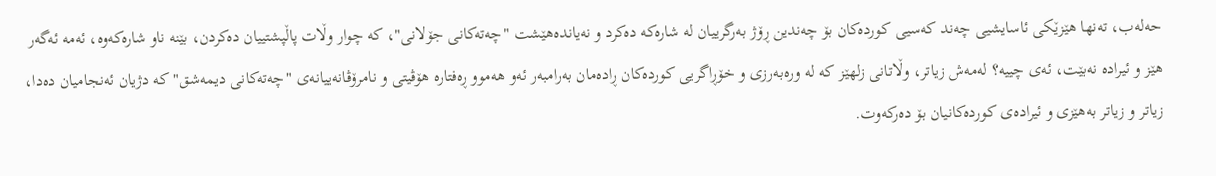حەلەب، تەنها هێزێکی ئاسایشیی چەند کەسیی کوردەکان بۆ چەندین ڕۆژ بەرگرییان لە شارەکە دەکرد و نەیاندەهێشت "چەتەکانی جۆلانی"، کە چوار وڵات پاڵپشتییان دەکردن، بێنە ناو شارەکەوە، ئەمە ئەگەر هێز و ئیرادە نەبێت، ئەی چییە؟ لەمەش زیاتر، وڵاتانی زلهێز کە لە ورەبەرزی و خۆڕاگریی کوردەکان ڕادەمان بەرامبەر ئەو هەموو ڕەفتارە هۆڤیتی و نامرۆڤانەییانەی "چەتەکانی دیمەشق" کە دژیان ئەنجامیان دەدا، زیاتر و زیاتر بەهێزی و ئیرادەی کوردەکانیان بۆ دەرکەوت.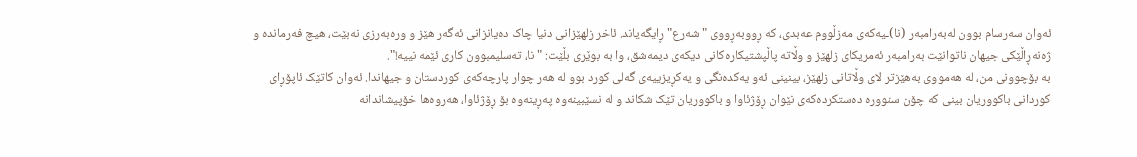ئەوان سەرسام بوون لەبەرامبەر (نا)ـیەکەی مەزڵووم عەبدی، کە ڕووبەڕووی "شەرع" ڕایگەیاند. ئاخر زلهێزانی دنیا چاک دەیانزانی ئەگەر هێز و ورەبەرزی نەبێت، هیچ فەرماندە و ژەنەڕاڵێکی جیهان ناتوانێت بەرامبەر ئەمریکای زلهێز و وڵاتە پاڵپشتیکارەکانی دیکەی دیمەشق، وا بە بوێری بڵێت: "نا، تەسلیمبوون کاری ئێمە نییە!".
بە بۆچوونی من، لە هەمووی بەهێزتر لای وڵاتانی زلهێز، بینینی ئەو یەکدەنگی و یەکڕیزییەی گەلی کورد بوو لە هەر چوار پارچەکەی کوردستان و جیهاندا. ئەوان کاتێک ئاپۆڕای کوردانی باکووریان بینی کە چۆن سنوورە دەستکردەکەی نێوان ڕۆژئاوا و باکووریان تێک شکاند و لە نسێبینەوە پەڕینەوە بۆ ڕۆژئاوا، هەروەها خۆپیشاندانە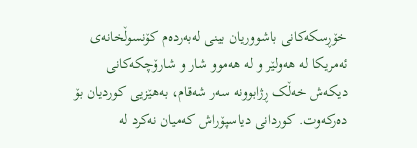خۆڕسکەکانی باشووریان بینی لەبەردەم کۆنسوڵخانەی ئەمریکا لە هەولێر و لە هەموو شار و شارۆچکەکانی دیکەش خەڵک ڕژابوونە سەر شەقام، بەهێزیی کوردیان بۆ دەرکەوت. کوردانی دیاسپۆراش کەمیان نەکرد لە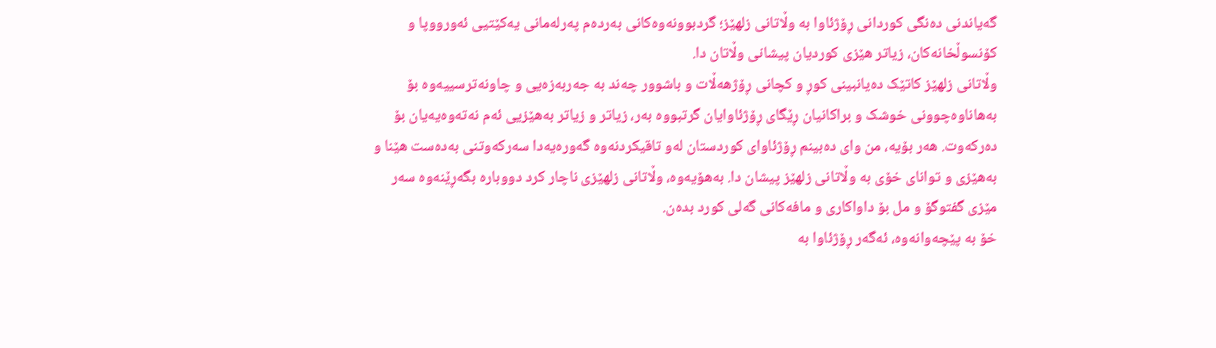گەیاندنی دەنگی کوردانی ڕۆژئاوا بە وڵاتانی زلهێز؛ گردبوونەوەکانی بەردەم پەرلەمانی یەکێتیی ئەورووپا و کۆنسوڵخانەکان، زیاتر هێزی کوردیان پیشانی وڵاتان دا.
وڵاتانی زلهێز کاتێک دەیانبینی کوڕ و کچانی ڕۆژهەڵات و باشوور چەند بە جەربەزەیی و چاونەترسییەوە بۆ بەهاناوەچوونی خوشک و براکانیان ڕێگای ڕۆژئاوایان گرتبووە بەر، زیاتر و زیاتر بەهێزیی ئەم نەتەوەیەیان بۆ دەرکەوت. هەر بۆیە، من وای دەبینم ڕۆژئاوای کوردستان لەو تاقیکردنەوە گەورەیەدا سەرکەوتنی بەدەست هێنا و بەهێزی و توانای خۆی بە وڵاتانی زلهێز پیشان دا. بەهۆیەوە، وڵاتانی زلهێزی ناچار کرد دووبارە بگەڕێنەوە سەر مێزی گفتوگۆ و مل بۆ داواکاری و مافەکانی گەلی کورد بدەن.
خۆ بە پێچەوانەوە، ئەگەر ڕۆژئاوا بە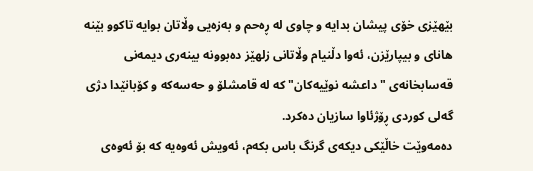بێهێزی خۆی پیشان بدایە و چاوی لە ڕەحم و بەزەیی وڵاتان بوایە تاکوو بێنە هانای و بیپارێزن، ئەوا دڵنیام وڵاتانی زلهێز دەبوونە بینەری دیمەنی قەسابخانەی "داعشە نوێیەکان" کە لە قامشلۆ و حەسەکە و کۆبانێدا دژی گەلی کوردی ڕۆژئاوا سازیان دەکرد.
دەمەوێت خاڵێکی دیکەی گرنگ باس بکەم، ئەویش ئەوەیە کە بۆ ئەوەی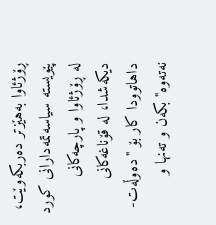ڕۆژئاوا بەهێزتر دەربکەوێت، پێویستە سیاسەتمەدارانی کورد لە ڕۆژئاوا و پارچەکانی دیکەشدا، لە قۆناغەکانی داهاتوودا کار بۆ "دەوڵەت-نەتەوە" بکەن و تەنها و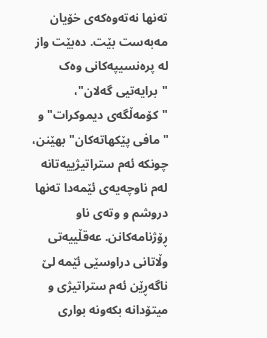تەنها نەتەوەکەی خۆیان مەبەست بێت. دەبێت واز لە پرەنسیپەکانی وەک "برایەتیی گەلان"، "کۆمەڵگەی دیموکرات" و "مافی پێکهاتەکان" بهێنن، چونکە ئەم ستراتیژییەتانە لەم ناوچەیەی ئێمەدا تەنها دروشم و وتەی ناو ڕۆژنامەکانن. عەقڵییەتی وڵاتانی دراوسێی ئێمە لێ ناگەڕێن ئەم ستراتیژی و میتۆدانە بکەونە بواری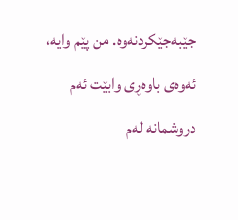جێبەجێکردنەوە. من پێم وایە، ئەوەی باوەڕی وابێت ئەم دروشمانە لەم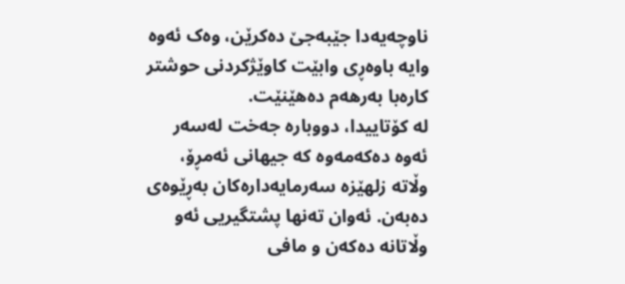ناوچەیەدا جێبەجێ دەکرێن، وەک ئەوە وایە باوەڕی وابێت کاوێژکردنی حوشتر کارەبا بەرهەم دەهێنێت.
لە کۆتاییدا، دووبارە جەخت لەسەر ئەوە دەکەمەوە کە جیهانی ئەمڕۆ، وڵاتە زلهێزە سەرمایەدارەکان بەڕێوەی دەبەن. ئەوان تەنها پشتگیریی ئەو وڵاتانە دەکەن و مافی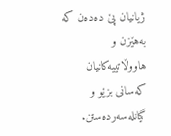ژیانیان پێ دەدەن کە بەهێزن و هاووڵاتییەکانیان کەسانی بزێو و گیانلەسەردەستن.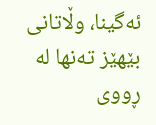ئەگینا، وڵاتانی بێهێز تەنها لە ڕووی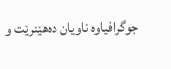جوگرافیاوە ناویان دەهێنرێت و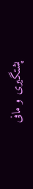پشتگیری و مافی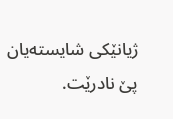ژیانێکی شایستەیان پێ نادرێت.